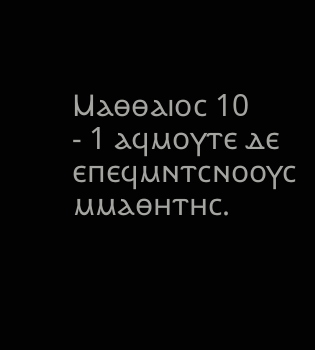Ⲙⲁⲑⲑⲁⲓⲟⲥ 10
- 1 ⲁϥⲙⲟⲩⲧⲉ ⲇⲉ ⲉⲡⲉϥⲙⲛⲧⲥⲛⲟⲟⲩⲥ ⲙⲙⲁⲑⲏⲧⲏⲥ.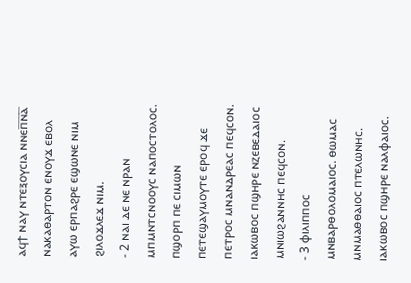ⲁϥϯ ⲛⲁⲩ ⲛⲧⲉⲝⲟⲩⲥⲓⲁ ⲛⲛⲉⲡ̅ⲛ̅ⲁ̅ ⲛⲁⲕⲁⲑⲁⲣⲧⲟⲛ ⲉⲛⲟⲩϫ ⲉⲃⲟⲗ ⲁⲩⲱ ⲉⲣⲡⲁϩⲣⲉ ⲉϣⲱⲛⲉ ⲛⲓⲙ ϩⲓⲗⲟϫⲗⲉϫ ⲛⲓⲙ.
- 2 ⲛⲁⲓ ⲇⲉ ⲛⲉ ⲛⲣⲁⲛ ⲙⲡⲙⲛⲧⲥⲛⲟⲟⲩⲥ ⲛⲁⲡⲟⲥⲧⲟⲗⲟⲥ. ⲡϣⲟⲣⲡ ⲡⲉ ⲥⲓⲙⲱⲛ ⲡⲉⲧⲉϣⲁⲩⲙⲟⲩⲧⲉ ⲉⲣⲟϥ ϫⲉ ⲡⲉⲧⲣⲟⲥ ⲙⲛⲁⲛⲇⲣⲉⲁⲥ ⲡⲉϥⲥⲟⲛ. ⲓⲁⲕⲱⲃⲟⲥ ⲡϣⲏⲣⲉ ⲛⲍⲉⲃⲉⲇⲁⲓⲟⲥ ⲙⲛⲓⲱϩⲁⲛⲛⲏⲥ ⲡⲉϥⲥⲟⲛ.
- 3 ⲫⲓⲗⲓⲡⲡⲟⲥ ⲙⲛⲃⲁⲣⲑⲟⲗⲟⲙⲁⲓⲟⲥ. ⲑⲱⲙⲁⲥ ⲙⲛⲙⲁⲑⲑⲁⲓⲟⲥ ⲡⲧⲉⲗⲱⲛⲏⲥ. ⲓⲁⲕⲱⲃⲟⲥ ⲡϣⲏⲣⲉ ⲛⲁⲗⲫⲁⲓⲟⲥ.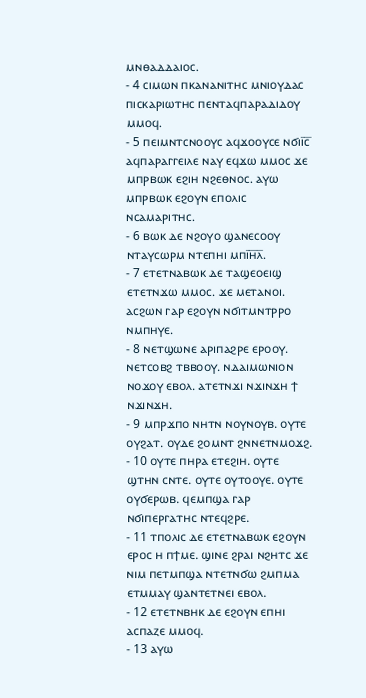ⲙⲛⲑⲁⲇⲇⲁⲓⲟⲥ.
- 4 ⲥⲓⲙⲱⲛ ⲡⲕⲁⲛⲁⲛⲓⲧⲏⲥ ⲙⲛⲓⲟⲩⲇⲁⲥ ⲡⲓⲥⲕⲁⲣⲓⲱⲧⲏⲥ ⲡⲉⲛⲧⲁϥⲡⲁⲣⲁⲇⲓⲇⲟⲩ ⲙⲙⲟϥ.
- 5 ⲡⲉⲓⲙⲛⲧⲥⲛⲟⲟⲩⲥ ⲁϥϫⲟⲟⲩⲥⲉ ⲛϭⲓⲓ̅ⲥ̅ ⲁϥⲡⲁⲣⲁⲅⲅⲉⲓⲗⲉ ⲛⲁⲩ ⲉϥϫⲱ ⲙⲙⲟⲥ ϫⲉ ⲙⲡⲣⲃⲱⲕ ⲉϩⲓⲏ ⲛϩⲉⲑⲛⲟⲥ. ⲁⲩⲱ ⲙⲡⲣⲃⲱⲕ ⲉϩⲟⲩⲛ ⲉⲡⲟⲗⲓⲥ ⲛⲥⲁⲙⲁⲣⲓⲧⲏⲥ.
- 6 ⲃⲱⲕ ⲇⲉ ⲛϩⲟⲩⲟ ϣⲁⲛⲉⲥⲟⲟⲩ ⲛⲧⲁⲩⲥⲱⲣⲙ ⲛⲧⲉⲡⲏⲓ ⲙⲡⲓ̅ⲏ̅ⲗ̅.
- 7 ⲉⲧⲉⲧⲛⲁⲃⲱⲕ ⲇⲉ ⲧⲁϣⲉⲟⲉⲓϣ ⲉⲧⲉⲧⲛϫⲱ ⲙⲙⲟⲥ. ϫⲉ ⲙⲉⲧⲁⲛⲟⲓ. ⲁⲥϩⲱⲛ ⲅⲁⲣ ⲉϩⲟⲩⲛ ⲛϭⲓⲧⲙⲛⲧⲣⲣⲟ ⲛⲙⲡⲏⲩⲉ.
- 8 ⲛⲉⲧϣⲱⲛⲉ ⲁⲣⲓⲡⲁϩⲣⲉ ⲉⲣⲟⲟⲩ. ⲛⲉⲧⲥⲟⲃϩ ⲧⲃⲃⲟⲟⲩ. ⲛⲇⲁⲓⲙⲱⲛⲓⲟⲛ ⲛⲟϫⲟⲩ ⲉⲃⲟⲗ. ⲁⲧⲉⲧⲛϫⲓ ⲛϫⲓⲛϫⲏ ϯ ⲛϫⲓⲛϫⲏ.
- 9 ⲙⲡⲣϫⲡⲟ ⲛⲏⲧⲛ ⲛⲟⲩⲛⲟⲩⲃ. ⲟⲩⲧⲉ ⲟⲩϩⲁⲧ. ⲟⲩⲇⲉ ϩⲟⲙⲛⲧ ϩⲛⲛⲉⲧⲛⲙⲟϫϩ.
- 10 ⲟⲩⲧⲉ ⲡⲏⲣⲁ ⲉⲧⲉϩⲓⲏ. ⲟⲩⲧⲉ ϣⲧⲏⲛ ⲥⲛⲧⲉ. ⲟⲩⲧⲉ ⲟⲩⲧⲟⲟⲩⲉ. ⲟⲩⲧⲉ ⲟⲩϭⲉⲣⲱⲃ. ϥⲉⲙⲡϣⲁ ⲅⲁⲣ ⲛϭⲓⲡⲉⲣⲅⲁⲧⲏⲥ ⲛⲧⲉϥϩⲣⲉ.
- 11 ⲧⲡⲟⲗⲓⲥ ⲇⲉ ⲉⲧⲉⲧⲛⲁⲃⲱⲕ ⲉϩⲟⲩⲛ ⲉⲣⲟⲥ ⲏ ⲡϯⲙⲉ. ϣⲓⲛⲉ ϩⲣⲁⲓ ⲛϩⲏⲧⲥ ϫⲉ ⲛⲓⲙ ⲡⲉⲧⲙⲡϣⲁ ⲛⲧⲉⲧⲛϭⲱ ϩⲙⲡⲙⲁ ⲉⲧⲙⲙⲁⲩ ϣⲁⲛⲧⲉⲧⲛⲉⲓ ⲉⲃⲟⲗ.
- 12 ⲉⲧⲉⲧⲛⲃⲏⲕ ⲇⲉ ⲉϩⲟⲩⲛ ⲉⲡⲏⲓ ⲁⲥⲡⲁⲍⲉ ⲙⲙⲟϥ.
- 13 ⲁⲩⲱ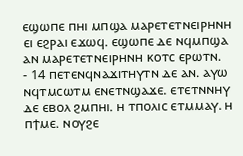ⲉϣⲱⲡⲉ ⲡⲏⲓ ⲙⲡϣⲁ ⲙⲁⲣⲉⲧⲉⲧⲛⲉⲓⲣⲏⲛⲏ ⲉⲓ ⲉϩⲣⲁⲓ ⲉϫⲱϥ. ⲉϣⲱⲡⲉ ⲇⲉ ⲛϥⲙⲡϣⲁ ⲁⲛ ⲙⲁⲣⲉⲧⲉⲧⲛⲉⲓⲣⲏⲛⲏ ⲕⲟⲧⲥ ⲉⲣⲱⲧⲛ.
- 14 ⲡⲉⲧⲉⲛϥⲛⲁϫⲓⲧⲏⲩⲧⲛ ⲇⲉ ⲁⲛ. ⲁⲩⲱ ⲛϥⲧⲙⲥⲱⲧⲙ ⲉⲛⲉⲧⲛϣⲁϫⲉ. ⲉⲧⲉⲧⲛⲛⲏⲩ ⲇⲉ ⲉⲃⲟⲗ ϩⲙⲡⲏⲓ. ⲏ ⲧⲡⲟⲗⲓⲥ ⲉⲧⲙⲙⲁⲩ. ⲏ ⲡϯⲙⲉ. ⲛⲟⲩϩⲉ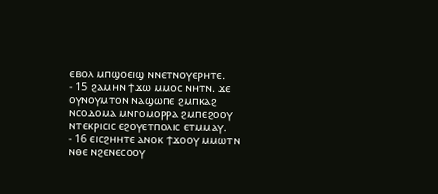ⲉⲃⲟⲗ ⲙⲡϣⲟⲉⲓϣ ⲛⲛⲉⲧⲛⲟⲩⲉⲣⲏⲧⲉ.
- 15 ϩⲁⲙⲏⲛ ϯϫⲱ ⲙⲙⲟⲥ ⲛⲏⲧⲛ. ϫⲉ ⲟⲩⲛⲟⲩⲙⲧⲟⲛ ⲛⲁϣⲱⲡⲉ ϩⲙⲡⲕⲁϩ ⲛⲥⲟⲇⲟⲙⲁ ⲙⲛⲅⲟⲙⲟⲣⲣⲁ ϩⲙⲡⲉϩⲟⲟⲩ ⲛⲧⲉⲕⲣⲓⲥⲓⲥ ⲉϩⲟⲩⲉⲧⲡⲟⲗⲓⲥ ⲉⲧⲙⲙⲁⲩ.
- 16 ⲉⲓⲥϩⲏⲏⲧⲉ ⲁⲛⲟⲕ ϯϫⲟⲟⲩ ⲙⲙⲱⲧⲛ ⲛⲑⲉ ⲛϩⲉⲛⲉⲥⲟⲟⲩ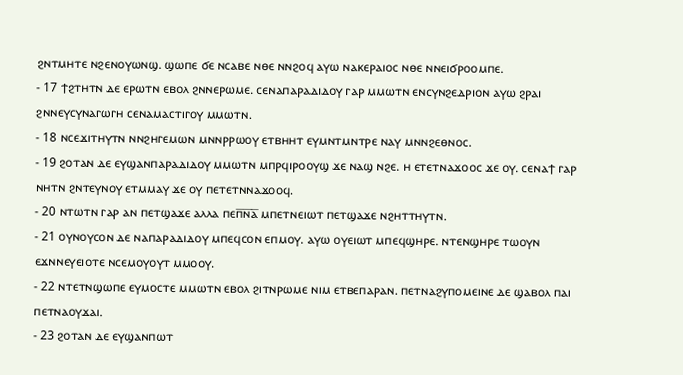ϩⲛⲧⲙⲏⲧⲉ ⲛϩⲉⲛⲟⲩⲱⲛϣ. ϣⲱⲡⲉ ϭⲉ ⲛⲥⲁⲃⲉ ⲛⲑⲉ ⲛⲛϩⲟϥ ⲁⲩⲱ ⲛⲁⲕⲉⲣⲁⲓⲟⲥ ⲛⲑⲉ ⲛⲛⲉⲓϭⲣⲟⲟⲙⲡⲉ.
- 17 ϯϩⲧⲏⲧⲛ ⲇⲉ ⲉⲣⲱⲧⲛ ⲉⲃⲟⲗ ϩⲛⲛⲉⲣⲱⲙⲉ. ⲥⲉⲛⲁⲡⲁⲣⲁⲇⲓⲇⲟⲩ ⲅⲁⲣ ⲙⲙⲱⲧⲛ ⲉⲛⲥⲩⲛϩⲉⲇⲣⲓⲟⲛ ⲁⲩⲱ ϩⲣⲁⲓ ϩⲛⲛⲉⲩⲥⲩⲛⲁⲅⲱⲅⲏ ⲥⲉⲛⲁⲙⲁⲥⲧⲓⲅⲟⲩ ⲙⲙⲱⲧⲛ.
- 18 ⲛⲥⲉϫⲓⲧⲏⲩⲧⲛ ⲛⲛϩⲏⲅⲉⲙⲱⲛ ⲙⲛⲛⲣⲣⲱⲟⲩ ⲉⲧⲃⲏⲏⲧ ⲉⲩⲙⲛⲧⲙⲛⲧⲣⲉ ⲛⲁⲩ ⲙⲛⲛϩⲉⲑⲛⲟⲥ.
- 19 ϩⲟⲧⲁⲛ ⲇⲉ ⲉⲩϣⲁⲛⲡⲁⲣⲁⲇⲓⲇⲟⲩ ⲙⲙⲱⲧⲛ ⲙⲡⲣϥⲓⲣⲟⲟⲩϣ ϫⲉ ⲛⲁϣ ⲛϩⲉ. ⲏ ⲉⲧⲉⲧⲛⲁϫⲟⲟⲥ ϫⲉ ⲟⲩ. ⲥⲉⲛⲁϯ ⲅⲁⲣ ⲛⲏⲧⲛ ϩⲛⲧⲉⲩⲛⲟⲩ ⲉⲧⲙⲙⲁⲩ ϫⲉ ⲟⲩ ⲡⲉⲧⲉⲧⲛⲛⲁϫⲟⲟϥ.
- 20 ⲛⲧⲱⲧⲛ ⲅⲁⲣ ⲁⲛ ⲡⲉⲧϣⲁϫⲉ ⲁⲗⲗⲁ ⲡⲉⲡ̅ⲛ̅ⲁ̅ ⲙⲡⲉⲧⲛⲉⲓⲱⲧ ⲡⲉⲧϣⲁϫⲉ ⲛϩⲏⲧⲧⲏⲩⲧⲛ.
- 21 ⲟⲩⲛⲟⲩⲥⲟⲛ ⲇⲉ ⲛⲁⲡⲁⲣⲁⲇⲓⲇⲟⲩ ⲙⲡⲉϥⲥⲟⲛ ⲉⲡⲙⲟⲩ. ⲁⲩⲱ ⲟⲩⲉⲓⲱⲧ ⲙⲡⲉϥϣⲏⲣⲉ. ⲛⲧⲉⲛϣⲏⲣⲉ ⲧⲱⲟⲩⲛ ⲉϫⲛⲛⲉⲩⲉⲓⲟⲧⲉ ⲛⲥⲉⲙⲟⲩⲟⲩⲧ ⲙⲙⲟⲟⲩ.
- 22 ⲛⲧⲉⲧⲛϣⲱⲡⲉ ⲉⲩⲙⲟⲥⲧⲉ ⲙⲙⲱⲧⲛ ⲉⲃⲟⲗ ϩⲓⲧⲛⲣⲱⲙⲉ ⲛⲓⲙ ⲉⲧⲃⲉⲡⲁⲣⲁⲛ. ⲡⲉⲧⲛⲁϩⲩⲡⲟⲙⲉⲓⲛⲉ ⲇⲉ ϣⲁⲃⲟⲗ ⲡⲁⲓ ⲡⲉⲧⲛⲁⲟⲩϫⲁⲓ.
- 23 ϩⲟⲧⲁⲛ ⲇⲉ ⲉⲩϣⲁⲛⲡⲱⲧ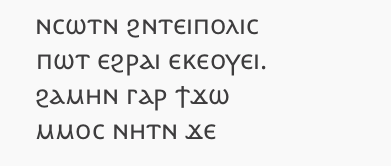ⲛⲥⲱⲧⲛ ϩⲛⲧⲉⲓⲡⲟⲗⲓⲥ ⲡⲱⲧ ⲉϩⲣⲁⲓ ⲉⲕⲉⲟⲩⲉⲓ. ϩⲁⲙⲏⲛ ⲅⲁⲣ ϯϫⲱ ⲙⲙⲟⲥ ⲛⲏⲧⲛ ϫⲉ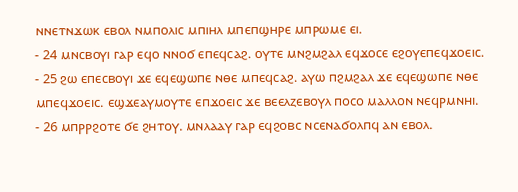ⲛⲛⲉⲧⲛϫⲱⲕ ⲉⲃⲟⲗ ⲛⲙⲡⲟⲗⲓⲥ ⲙⲡⲓⲏⲗ ⲙⲡⲉⲡϣⲏⲣⲉ ⲙⲡⲣⲱⲙⲉ ⲉⲓ.
- 24 ⲙⲛⲥⲃⲟⲩⲓ ⲅⲁⲣ ⲉϥⲟ ⲛⲛⲟϭ ⲉⲡⲉϥⲥⲁϩ. ⲟⲩⲧⲉ ⲙⲛϩⲙϩⲁⲗ ⲉϥϫⲟⲥⲉ ⲉϩⲟⲩⲉⲡⲉϥϫⲟⲉⲓⲥ.
- 25 ϩⲱ ⲉⲡⲉⲥⲃⲟⲩⲓ ϫⲉ ⲉϥⲉϣⲱⲡⲉ ⲛⲑⲉ ⲙⲡⲉϥⲥⲁϩ. ⲁⲩⲱ ⲡϩⲙϩⲁⲗ ϫⲉ ⲉϥⲉϣⲱⲡⲉ ⲛⲑⲉ ⲙⲡⲉϥϫⲟⲉⲓⲥ. ⲉϣϫⲉⲁⲩⲙⲟⲩⲧⲉ ⲉⲡϫⲟⲉⲓⲥ ϫⲉ ⲃⲉⲉⲗⲍⲉⲃⲟⲩⲗ ⲡⲟⲥⲟ ⲙⲁⲗⲗⲟⲛ ⲛⲉϥⲣⲙⲛⲏⲓ.
- 26 ⲙⲡⲣⲣϩⲟⲧⲉ ϭⲉ ϩⲏⲧⲟⲩ. ⲙⲛⲗⲁⲁⲩ ⲅⲁⲣ ⲉϥϩⲟⲃⲥ ⲛⲥⲉⲛⲁϭⲟⲗⲡϥ ⲁⲛ ⲉⲃⲟⲗ.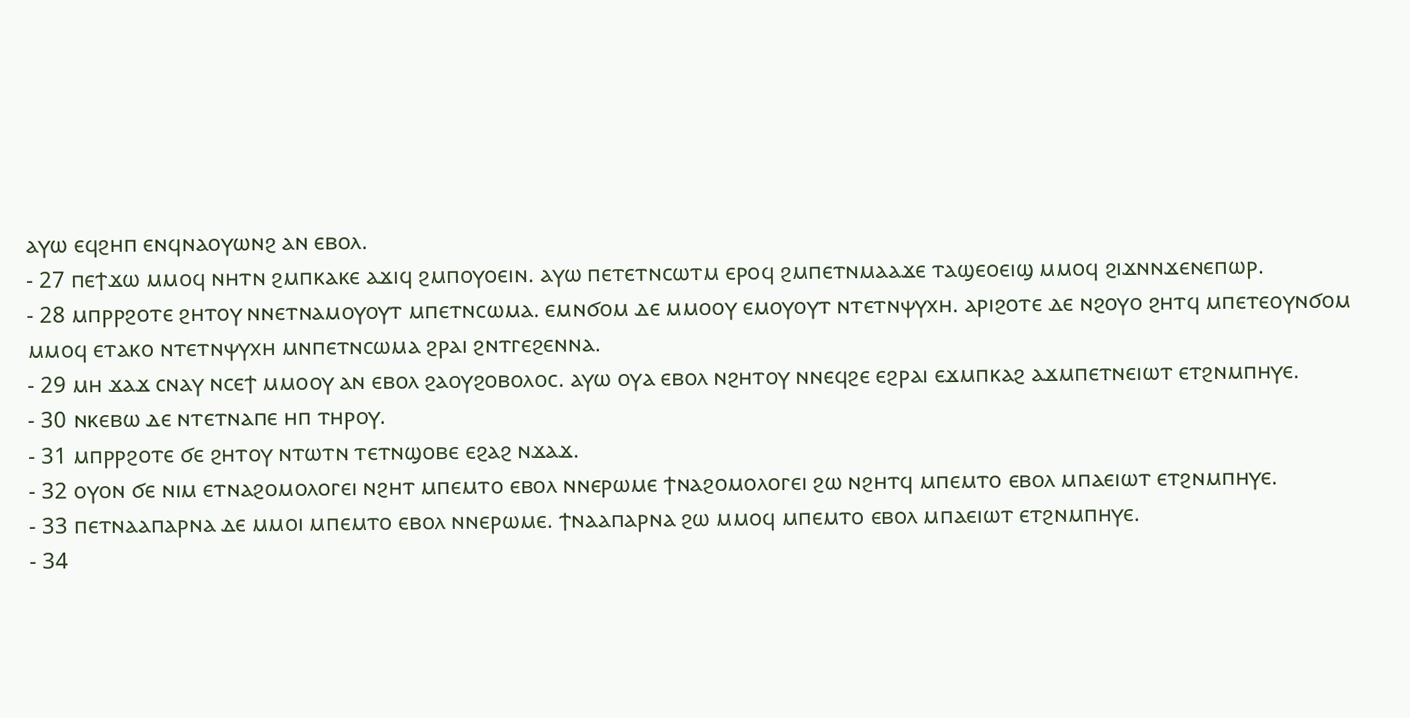ⲁⲩⲱ ⲉϥϩⲏⲡ ⲉⲛϥⲛⲁⲟⲩⲱⲛϩ ⲁⲛ ⲉⲃⲟⲗ.
- 27 ⲡⲉϯϫⲱ ⲙⲙⲟϥ ⲛⲏⲧⲛ ϩⲙⲡⲕⲁⲕⲉ ⲁϫⲓϥ ϩⲙⲡⲟⲩⲟⲉⲓⲛ. ⲁⲩⲱ ⲡⲉⲧⲉⲧⲛⲥⲱⲧⲙ ⲉⲣⲟϥ ϩⲙⲡⲉⲧⲛⲙⲁⲁϫⲉ ⲧⲁϣⲉⲟⲉⲓϣ ⲙⲙⲟϥ ϩⲓϫⲛⲛϫⲉⲛⲉⲡⲱⲣ.
- 28 ⲙⲡⲣⲣϩⲟⲧⲉ ϩⲏⲧⲟⲩ ⲛⲛⲉⲧⲛⲁⲙⲟⲩⲟⲩⲧ ⲙⲡⲉⲧⲛⲥⲱⲙⲁ. ⲉⲙⲛϭⲟⲙ ⲇⲉ ⲙⲙⲟⲟⲩ ⲉⲙⲟⲩⲟⲩⲧ ⲛⲧⲉⲧⲛⲯⲩⲭⲏ. ⲁⲣⲓϩⲟⲧⲉ ⲇⲉ ⲛϩⲟⲩⲟ ϩⲏⲧϥ ⲙⲡⲉⲧⲉⲟⲩⲛϭⲟⲙ ⲙⲙⲟϥ ⲉⲧⲁⲕⲟ ⲛⲧⲉⲧⲛⲯⲩⲭⲏ ⲙⲛⲡⲉⲧⲛⲥⲱⲙⲁ ϩⲣⲁⲓ ϩⲛⲧⲅⲉϩⲉⲛⲛⲁ.
- 29 ⲙⲏ ϫⲁϫ ⲥⲛⲁⲩ ⲛⲥⲉϯ ⲙⲙⲟⲟⲩ ⲁⲛ ⲉⲃⲟⲗ ϩⲁⲟⲩϩⲟⲃⲟⲗⲟⲥ. ⲁⲩⲱ ⲟⲩⲁ ⲉⲃⲟⲗ ⲛϩⲏⲧⲟⲩ ⲛⲛⲉϥϩⲉ ⲉϩⲣⲁⲓ ⲉϫⲙⲡⲕⲁϩ ⲁϫⲙⲡⲉⲧⲛⲉⲓⲱⲧ ⲉⲧϩⲛⲙⲡⲏⲩⲉ.
- 30 ⲛⲕⲉⲃⲱ ⲇⲉ ⲛⲧⲉⲧⲛⲁⲡⲉ ⲏⲡ ⲧⲏⲣⲟⲩ.
- 31 ⲙⲡⲣⲣϩⲟⲧⲉ ϭⲉ ϩⲏⲧⲟⲩ ⲛⲧⲱⲧⲛ ⲧⲉⲧⲛϣⲟⲃⲉ ⲉϩⲁϩ ⲛϫⲁϫ.
- 32 ⲟⲩⲟⲛ ϭⲉ ⲛⲓⲙ ⲉⲧⲛⲁϩⲟⲙⲟⲗⲟⲅⲉⲓ ⲛϩⲏⲧ ⲙⲡⲉⲙⲧⲟ ⲉⲃⲟⲗ ⲛⲛⲉⲣⲱⲙⲉ ϯⲛⲁϩⲟⲙⲟⲗⲟⲅⲉⲓ ϩⲱ ⲛϩⲏⲧϥ ⲙⲡⲉⲙⲧⲟ ⲉⲃⲟⲗ ⲙⲡⲁⲉⲓⲱⲧ ⲉⲧϩⲛⲙⲡⲏⲩⲉ.
- 33 ⲡⲉⲧⲛⲁⲁⲡⲁⲣⲛⲁ ⲇⲉ ⲙⲙⲟⲓ ⲙⲡⲉⲙⲧⲟ ⲉⲃⲟⲗ ⲛⲛⲉⲣⲱⲙⲉ. ϯⲛⲁⲁⲡⲁⲣⲛⲁ ϩⲱ ⲙⲙⲟϥ ⲙⲡⲉⲙⲧⲟ ⲉⲃⲟⲗ ⲙⲡⲁⲉⲓⲱⲧ ⲉⲧϩⲛⲙⲡⲏⲩⲉ.
- 34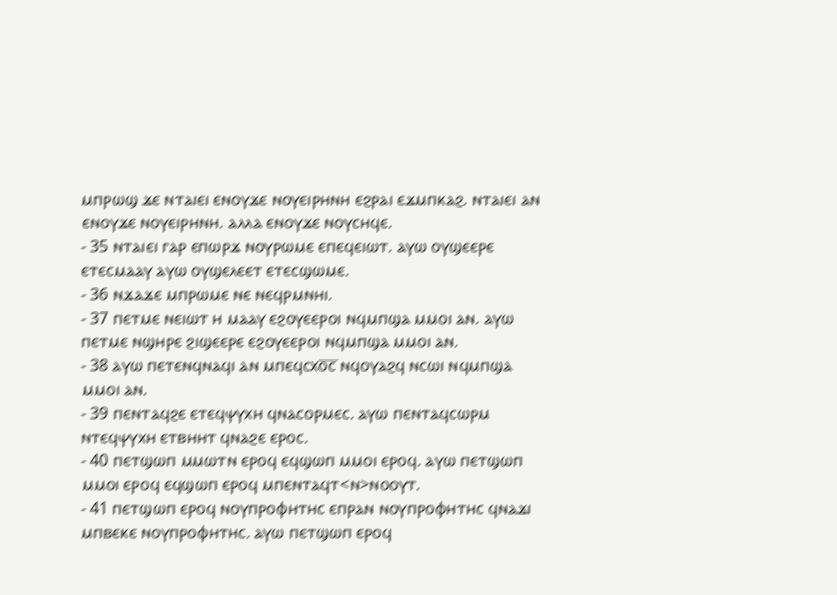ⲙⲡⲣⲱϣ ϫⲉ ⲛⲧⲁⲓⲉⲓ ⲉⲛⲟⲩϫⲉ ⲛⲟⲩⲉⲓⲣⲏⲛⲏ ⲉϩⲣⲁⲓ ⲉϫⲙⲡⲕⲁϩ. ⲛⲧⲁⲓⲉⲓ ⲁⲛ ⲉⲛⲟⲩϫⲉ ⲛⲟⲩⲉⲓⲣⲏⲛⲏ. ⲁⲗⲗⲁ ⲉⲛⲟⲩϫⲉ ⲛⲟⲩⲥⲏϥⲉ.
- 35 ⲛⲧⲁⲓⲉⲓ ⲅⲁⲣ ⲉⲡⲱⲣϫ ⲛⲟⲩⲣⲱⲙⲉ ⲉⲡⲉϥⲉⲓⲱⲧ. ⲁⲩⲱ ⲟⲩϣⲉⲉⲣⲉ ⲉⲧⲉⲥⲙⲁⲁⲩ ⲁⲩⲱ ⲟⲩϣⲉⲗⲉⲉⲧ ⲉⲧⲉⲥϣⲱⲙⲉ.
- 36 ⲛϫⲁϫⲉ ⲙⲡⲣⲱⲙⲉ ⲛⲉ ⲛⲉϥⲣⲙⲛⲏⲓ.
- 37 ⲡⲉⲧⲙⲉ ⲛⲉⲓⲱⲧ ⲏ ⲙⲁⲁⲩ ⲉϩⲟⲩⲉⲉⲣⲟⲓ ⲛϥⲙⲡϣⲁ ⲙⲙⲟⲓ ⲁⲛ. ⲁⲩⲱ ⲡⲉⲧⲙⲉ ⲛϣⲏⲣⲉ ϩⲓϣⲉⲉⲣⲉ ⲉϩⲟⲩⲉⲉⲣⲟⲓ ⲛϥⲙⲡϣⲁ ⲙⲙⲟⲓ ⲁⲛ.
- 38 ⲁⲩⲱ ⲡⲉⲧⲉⲛϥⲛⲁϥⲓ ⲁⲛ ⲙⲡⲉϥⲥxⲟ̅ⲥ̅ ⲛϥⲟⲩⲁϩϥ ⲛⲥⲱⲓ ⲛϥⲙⲡϣⲁ ⲙⲙⲟⲓ ⲁⲛ.
- 39 ⲡⲉⲛⲧⲁϥϩⲉ ⲉⲧⲉϥⲯⲩⲭⲏ ϥⲛⲁⲥⲟⲣⲙⲉⲥ. ⲁⲩⲱ ⲡⲉⲛⲧⲁϥⲥⲱⲣⲙ ⲛⲧⲉϥⲯⲩⲭⲏ ⲉⲧⲃⲏⲏⲧ ϥⲛⲁϩⲉ ⲉⲣⲟⲥ.
- 40 ⲡⲉⲧϣⲱⲡ ⲙⲙⲱⲧⲛ ⲉⲣⲟϥ ⲉϥϣⲱⲡ ⲙⲙⲟⲓ ⲉⲣⲟϥ. ⲁⲩⲱ ⲡⲉⲧϣⲱⲡ ⲙⲙⲟⲓ ⲉⲣⲟϥ ⲉϥϣⲱⲡ ⲉⲣⲟϥ ⲙⲡⲉⲛⲧⲁϥⲧ<ⲛ>ⲛⲟⲟⲩⲧ.
- 41 ⲡⲉⲧϣⲱⲡ ⲉⲣⲟϥ ⲛⲟⲩⲡⲣⲟⲫⲏⲧⲏⲥ ⲉⲡⲣⲁⲛ ⲛⲟⲩⲡⲣⲟⲫⲏⲧⲏⲥ ϥⲛⲁϫⲓ ⲙⲡⲃⲉⲕⲉ ⲛⲟⲩⲡⲣⲟⲫⲏⲧⲏⲥ. ⲁⲩⲱ ⲡⲉⲧϣⲱⲡ ⲉⲣⲟϥ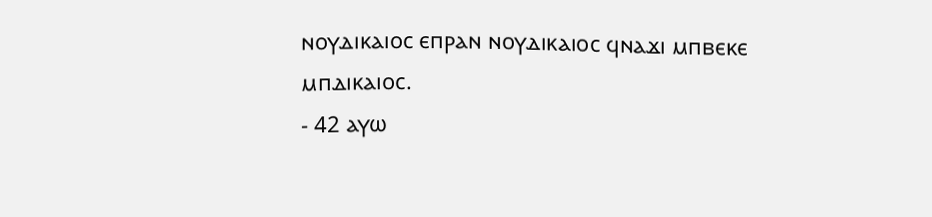ⲛⲟⲩⲇⲓⲕⲁⲓⲟⲥ ⲉⲡⲣⲁⲛ ⲛⲟⲩⲇⲓⲕⲁⲓⲟⲥ ϥⲛⲁϫⲓ ⲙⲡⲃⲉⲕⲉ ⲙⲡⲇⲓⲕⲁⲓⲟⲥ.
- 42 ⲁⲩⲱ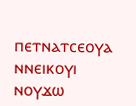ⲡⲉⲧⲛⲁⲧⲥⲉⲟⲩⲁ ⲛⲛⲉⲓⲕⲟⲩⲓ ⲛⲟⲩϫⲱ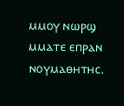ⲙⲙⲟⲩ ⲛⲱⲣϣ ⲙⲙⲁⲧⲉ ⲉⲡⲣⲁⲛ ⲛⲟⲩⲙⲁⲑⲏⲧⲏⲥ.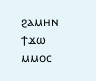ϩⲁⲙⲏⲛ ϯϫⲱ ⲙⲙⲟⲥ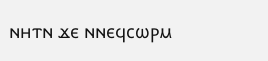ⲛⲏⲧⲛ ϫⲉ ⲛⲛⲉϥⲥⲱⲣⲙ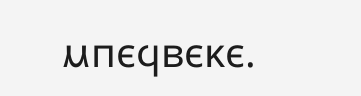ⲙⲡⲉϥⲃⲉⲕⲉ.